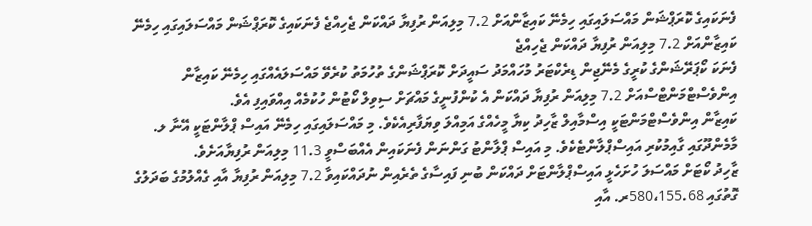ފެނަކައިގެ ކޮރަޕްޝަން މައްސަލައިގައި ހިމެނޭ ކައިޒާންއަށް 7.2 މިލިއަން ރުފިޔާ ދައްކަން ޖެހިއްޖެ ފެނަކައިގެ ކޮރަޕްޝަން މައްސަލައިގައި ހިމެނޭ ކައިޒާންއަށް 7.2 މިލިއަން ރުފިޔާ ދައްކަން ޖެހިއްޖެ
ފެނަކަ ކޯޕަރޭޝަންގެ ކުރީގެ މެނޭޖިން ޑިރެކްޓަރު މުހައްމަދު ސައީދަށް ކޮރަޕްޝަންގެ ތުހުމަތު ކުރެވޭ މައްސަލައެއްގައި ހިމެނޭ ކައިޒާން އިންވެސްޓްމަންޓްސްއަށް 7.2 މިލިއަން ރުފިޔާ ދައްކަން އެ ކުންފުނީގެ މައްޗަށް ސިވިލް ކޯޓުން ހުކުމެއް އިއްވައިފި އެވެ.
ކައިޒާން އިންވެސްޓްމަންޓަކީ އިސްމާއިލް ޒާހިދު ކިޔާ މީހެއްގެ އަމިއްލަ ވިޔަފާރިއެކެވެ. މި މައްސަލައިގައި ހިމެނޭ އައިސް ޕްލާންޓަކީ އޭނާ ލ. މާމެންދޫގައި ގާއިމުކުރި އައިސްޕްލާންޓެކެވެ. މި އައިސް ޕްލާންޓު ގަންނަން ފެނަކައިން އެއްބަސްވީ 11.3 މިލިއަން ރުފިޔާއަށެވެ.
ޒާހިދު ކޯޓަށް މައްސަލަ ހުށަހެޅީ އައިސްޕްލާންޓަށް ދައްކަން ބުނި ފައިސާގެ ތެރެއިން ނުދައްކައިވާ 7.2 މިލިއަން ރުފިޔާ އާއި ގެއްލުމުގެ ބަދަލުގެ ގޮތުގައި 580،155.68ރ. އާއި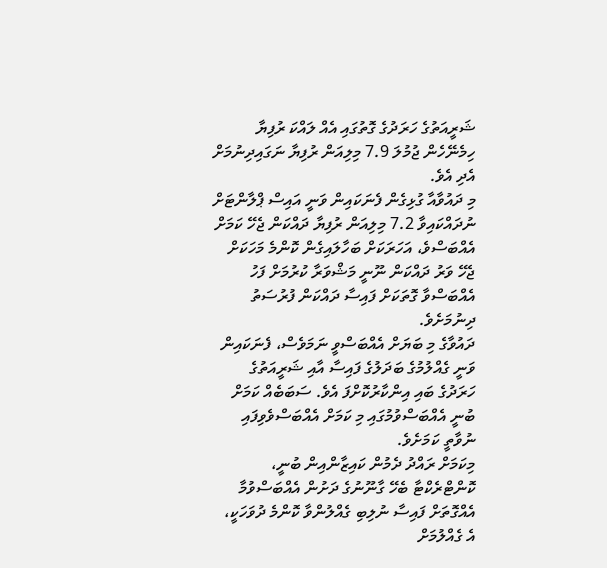ޝަރީއަތުގެ ހަރަދުގެ ގޮތުގައި އެއް ލައްކަ ރުފިޔާ ހިމެނޭހެން ޖުމުލަ 7.9 މިލިއަން ރުފިޔާ ނަގައިދިނުމަށް އެދި އެވެ.
މި ދައުވާއާ ގުޅިގެން ފެނަކައިން ވަނީ އައިސް ޕްލާންޓަށް ނުދައްކައިވާ 7.2 މިލިއަން ރުފިޔާ ދައްކަން ޖެހޭ ކަމަށް އެއްބަސްވެ، އަހަރަކަށް ބަހާލައިގެން ކޮންމެ މަހަކަށް ޖެހޭ ވަރު ދައްކަން ނޫނީ މަޝްވަރާ ކުރުމަށް ފަހު އެއްބަސްވާ ގޮތަކަށް ފައިސާ ދައްކަން ފުރުސަތު ދިނުމަށެވެ.
ދައުވާގެ މި ބަޔަށް އެއްބަސްވީ ނަމަވެސް، ފެނަކައިން ވަނީ ގެއްލުމުގެ ބަދަލުގެ ފައިސާ އާއި ޝަރީއަތުގެ ހަރަދުގެ ބައި އިންކާރުކޮށްފަ އެވެ. ސަބަބެއް ކަމަށް ބުނީ އެއްބަސްވުމުގައި މި ކަމަށް އެއްބަސްވެވިފައި ނުވާތީ ކަމަށެވެ.
މިކަމަށް ރައްދު ދެމުން ކައިޒާންއިން ބުނީ، ކޮންޓްރެކްޓާ ބެހޭ ގާނޫނުގެ ދަށުން އެއްބަސްވުމާ އެއްގޮތަށް ފައިސާ ނުލިބި ގެއްލުންވާ ކޮންމެ ދުވަހަކީ، އެ ގެއްލުމަށް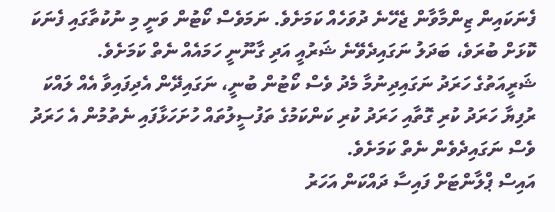ފެނަކައިން ޒިންމާވާން ޖެހޭނެ ދުވަހެއް ކަމަށެވެ. ނަމަވެސް ކޯޓުން ވަނީ މި ނުކުތާގައި ފެނަކަ ކޮޅަށް ބުރަވެ، ބަދަލު ނަގައިދެވޭނެ ޝަރުއީ އަދި ގާނޫނީ ހަމައެއް ނެތް ކަމަށެވެ.
ޝަރީއަތުގެ ހަރަދު ނަގައިދިނުމާ މެދު ވެސް ކޯޓުން ބުނީ، ނަގައިދޭން އެދިފައިވާ އެއް ލައްކަ ރުފިޔާ ހަރަދު ކުރި ގޮތާއި ހަރަދު ކުރި ކަންކަމުގެ ތަފުސީލުތައް ހުށަހަޅާފައި ނެތުމުން އެ ހަރަދު ވެސް ނަގައިދެވެން ނެތް ކަމަށެވެ.
އައިސް ޕްލާންޓަށް ފައިސާ ދައްކަން އަހަރު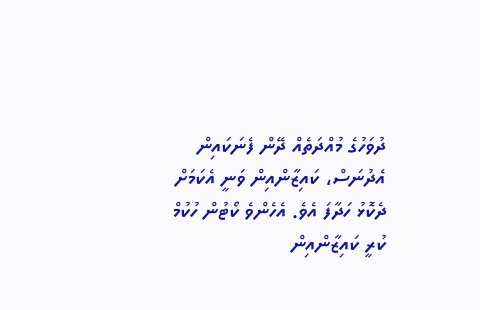ދުވަހުގެ މުއްދަތެއް ދޭން ފެނަކައިން އެދުނަސް، ކައިޒާންއިން ވަނީ އެކަމަށް ދެކޮޅު ހަދާފަ އެވެ. އެހެންވެ ކޯޓުން ހުކުމް ކުރީ ކައިޒާންއިން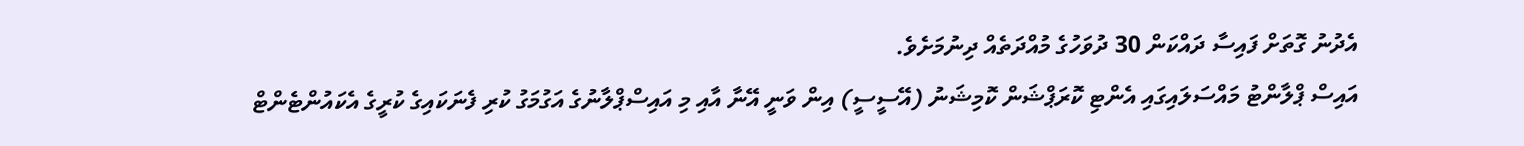އެދުނު ގޮތަށް ފައިސާ ދައްކަން 30 ދުވަހުގެ މުއްދަތެއް ދިނުމަށެވެ.
އައިސް ޕްލާންޓު މައްސަލައިގައި އެންޓި ކޮރަޕްޝަން ކޮމިޝަނު (އޭސީސީ) އިން ވަނީ އޭނާ އާއި މި އައިސްޕްލާނުގެ އަގުމަގު ކުރި ފެނަކައިގެ ކުރީގެ އެކައުންޓެންޓް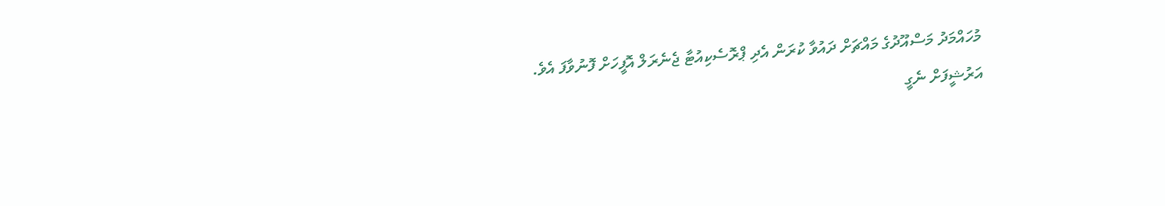މުހައްމަދު މަސްއޫދުގެ މައްޗަށް ދައުވާ ކުރަން އެދި ޕްރޮސެކިއުޓާ ޖެނެރަލް އޮފީހަށް ފޮނުވާފަ އެވެ.
އަރުޝީފަށް ނެގީ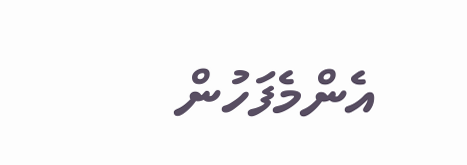އެންމެފަހުން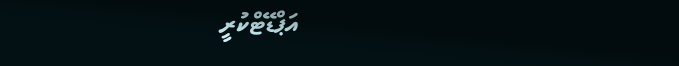އަޕްޑޭޓްކުރީ